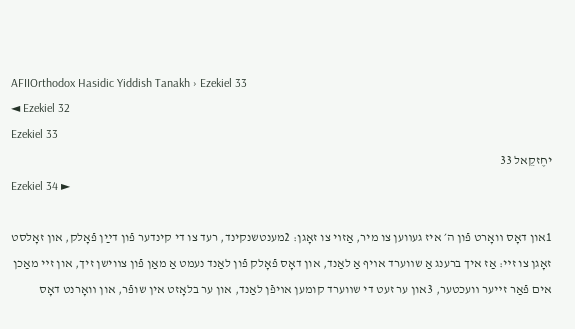AFIIOrthodox Hasidic Yiddish Tanakh › Ezekiel 33
◄ Ezekiel 32
Ezekiel 33
יחֶזקֵאל 33
Ezekiel 34 ►

1און דאָס װאָרט פֿון ה׳ איז געװען צו מיר, אַזױ צו זאָגן: 2מענטשנקינד, רעד צו די קינדער פֿון דײַן פֿאָלק, און זאָלסט זאָגן צו זײ: אַז איך ברענג אַ שװערד אױף אַ לאַנד, און דאָס פֿאָלק פֿון לאַנד נעמט אַ מאַן פֿון צװישן זיך, און זײ מאַכן אים פֿאַר זײער װעכטער, 3און ער זעט די שװערד קומען אױפֿן לאַנד, און ער בלאָזט אין שופֿר, און װאָרנט דאָס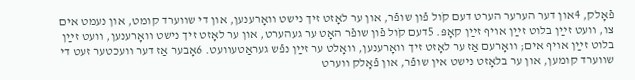פֿאָלק, 4און דער הערער הערט דעם קֹול פֿון שופֿר, און ער לאָזט זיך נישט װאָרענען, און די שװערד קומט, און נעמט אים צו, װעט זײַן בלוט זײַן אױף זײַן קאָפּ. 5דעם קֹול פֿון שופֿר האָט ער געהערט, און ער לאָזט זיך נישט װאָרענען, װעט זײַן בלוט זײַן אױף אים; װאָרעם אַז ער לאָזט זיך װאָרענען, װאָלט ער זײַן נפֿש געראַטעװעט. 6אָבער אַז דער װעכטער זעט די שװערד קומען, און ער בלאָזט נישט אין שופֿר, און פֿאָלק װערט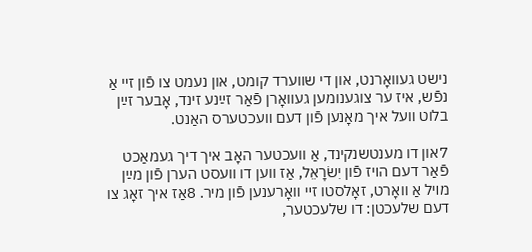נישט געװאָרנט, און די שװערד קומט, און נעמט צו פֿון זײ אַ נפֿש, איז ער צוגענומען געװאָרן פֿאַר זײַנע זינד, אָבער זײַן בלוט װעל איך מאָנען פֿון דעם װעכטערס האַנט.

7און דו מענטשנקינד, אַ װעכטער האָב איך דיך געמאַכט פֿאַר דעם הױז פֿון יִשׂרָאֵל, אַז װען דו װעסט הערן פֿון מײַן מױל אַ װאָרט, זאָלסטו זײ װאָרענען פֿון מיר. 8אַז איך זאָג צו דעם שלעכטן: דו שלעכטער,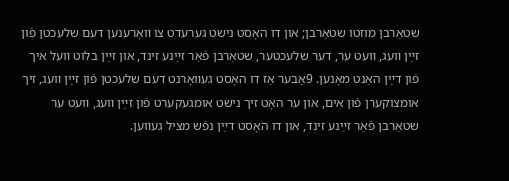שטאַרבן מוזטו שטאַרבן; און דו האָסט נישט גערעדט צו װאָרענען דעם שלעכטן פֿון זײַן װעג, װעט ער, דער שלעכטער, שטאַרבן פֿאַר זײַנע זינד, און זײַן בלוט װעל איך פֿון דײַן האַנט מאָנען. 9אָבער אַז דו האָסט געװאָרנט דעם שלעכטן פֿון זײַן װעג, זיך אומצוקערן פֿון אים, און ער האָט זיך נישט אומגעקערט פֿון זײַן װעג, װעט ער שטאַרבן פֿאַר זײַנע זינד, און דו האָסט דײַן נפֿש מציל געװען.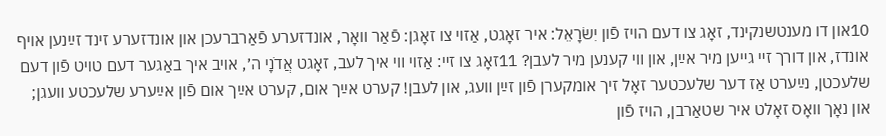10און דו מענטשנקינד, זאָג צו דעם הױז פֿון יִשׂרָאֵל: איר זאָגט, אַזױ צו זאָגן: פֿאַר װאָר, אונדזערע פֿאַרברעכן און אונדזערע זינד זײַנען אױף אונדז, און דורך זײ גײען מיר אײַן, און װי קענען מיר לעבן? 11זאָג צו זײ: אַזױ װי איך לעב, זאָגט אֲדֹנָי ה׳, אױב איך באַגער דעם טױט פֿון דעם שלעכטן, נײַערט אַז דער שלעכטער זאָל זיך אומקערן פֿון זײַן װעג, און לעבן! קערט אײַך אום, קערט אײַך אום פֿון אײַערע שלעכטע װעגן; און נאָך װאָס זאָלט איר שטאַרבן, הױז פֿון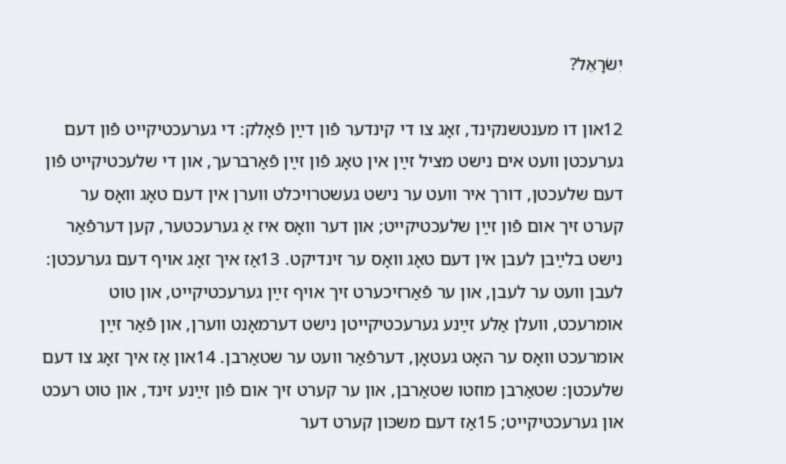יִשׂרָאֵל?

12און דו מענטשנקינד, זאָג צו די קינדער פֿון דײַן פֿאָלק: די גערעכטיקײט פֿון דעם גערעכטן װעט אים נישט מציל זײַן אין טאָג פֿון זײַן פֿאַרברעך, און די שלעכטיקײט פֿון דעם שלעכטן, דורך איר װעט ער נישט געשטרױכלט װערן אין דעם טאָג װאָס ער קערט זיך אום פֿון זײַן שלעכטיקײט; און דער װאָס איז אַ גערעכטער, קען דערפֿאַר נישט בלײַבן לעבן אין דעם טאָג װאָס ער זינדיקט. 13אַז איך זאָג אױף דעם גערעכטן: לעבן װעט ער לעבן, און ער פֿאַרזיכערט זיך אױף זײַן גערעכטיקײט, און טוט אומרעכט, װעלן אַלע זײַנע גערעכטיקײטן נישט דערמאָנט װערן, און פֿאַר זײַן אומרעכט װאָס ער האָט געטאָן, דערפֿאַר װעט ער שטאַרבן. 14און אַז איך זאָג צו דעם שלעכטן: שטאַרבן מוזטו שטאַרבן, און ער קערט זיך אום פֿון זײַנע זינד, און טוט רעכט און גערעכטיקײט; 15אַז דעם משכּון קערט דער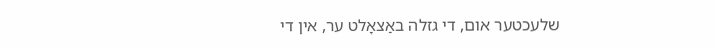שלעכטער אום, די גזלה באַצאָלט ער, אין די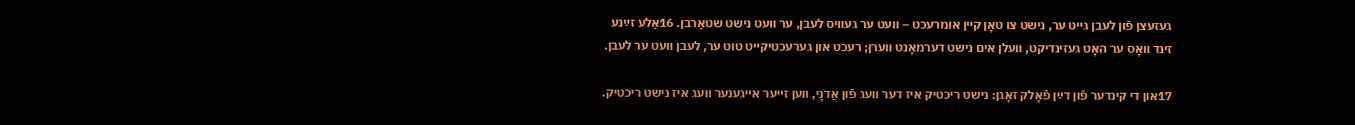געזעצן פֿון לעבן גײט ער, נישט צו טאָן קײן אומרעכט – װעט ער געװיס לעבן, ער װעט נישט שטאַרבן. 16אַלע זײַנע זינד װאָס ער האָט געזינדיקט, װעלן אים נישט דערמאָנט װערן; רעכט און גערעכטיקײט טוט ער, לעבן װעט ער לעבן.

17און די קינדער פֿון דײַן פֿאָלק זאָגן: נישט ריכטיק איז דער װעג פֿון אֲדֹנָי, װען זײער אײגענער װעג איז נישט ריכטיק.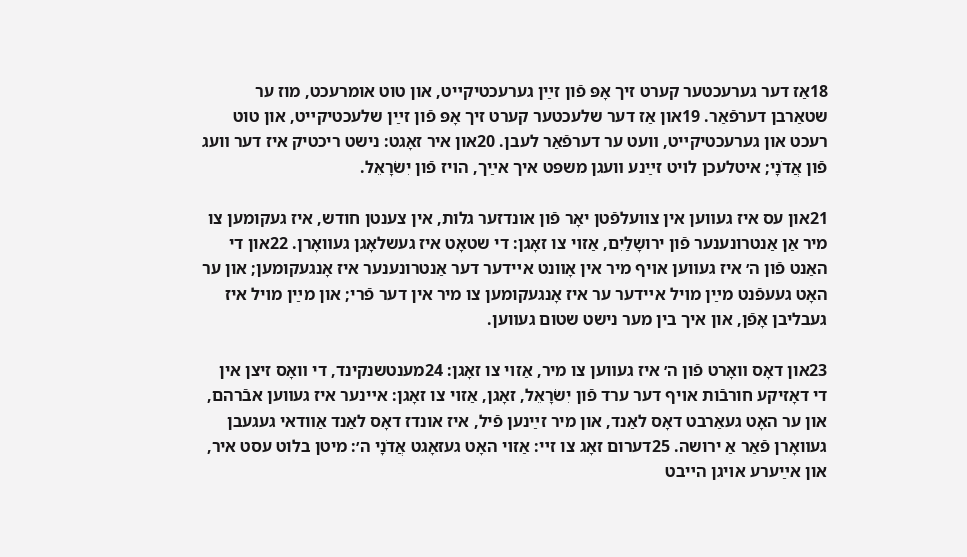18אַז דער גערעכטער קערט זיך אָפּ פֿון זײַן גערעכטיקײט, און טוט אומרעכט, מוז ער שטאַרבן דערפֿאַר. 19און אַז דער שלעכטער קערט זיך אָפּ פֿון זײַן שלעכטיקײט, און טוט רעכט און גערעכטיקײט, װעט ער דערפֿאַר לעבן. 20און איר זאָגט: נישט ריכטיק איז דער װעג פֿון אֲדֹנָי; איטלעכן לױט זײַנע װעגן משפּט איך אײַך, הױז פֿון יִשׂרָאֵל.

21און עס איז געװען אין צװעלפֿטן יאָר פֿון אונדזער גלות, אין צענטן חודש, איז געקומען צו מיר אַן אַנטרונענער פֿון ירושָלַיִם, אַזױ צו זאָגן: די שטאָט איז געשלאָגן געװאָרן. 22און די האַנט פֿון ה׳ איז געװען אױף מיר אין אָװנט אײדער דער אַנטרונענער איז אָנגעקומען; און ער האָט געעפֿנט מײַן מױל אײדער ער איז אָנגעקומען צו מיר אין דער פֿרי; און מײַן מױל איז געבליבן אָפֿן, און איך בין מער נישט שטום געװען.

23און דאָס װאָרט פֿון ה׳ איז געװען צו מיר, אַזױ צו זאָגן: 24מענטשנקינד, די װאָס זיצן אין די דאָזיקע חורבֿות אױף דער ערד פֿון יִשׂרָאֵל, זאָגן, אַזױ צו זאָגן: אײנער איז געװען אבֿרהם, און ער האָט געאַרבט דאָס לאַנד, און מיר זײַנען פֿיל, איז אונדז דאָס לאַנד אַװדאי געגעבן געװאָרן פֿאַר אַ ירושה. 25דערום זאָג צו זײ: אַזױ האָט געזאָגט אֲדֹנָי ה׳: מיטן בלוט עסט איר, און אײַערע אױגן הײבט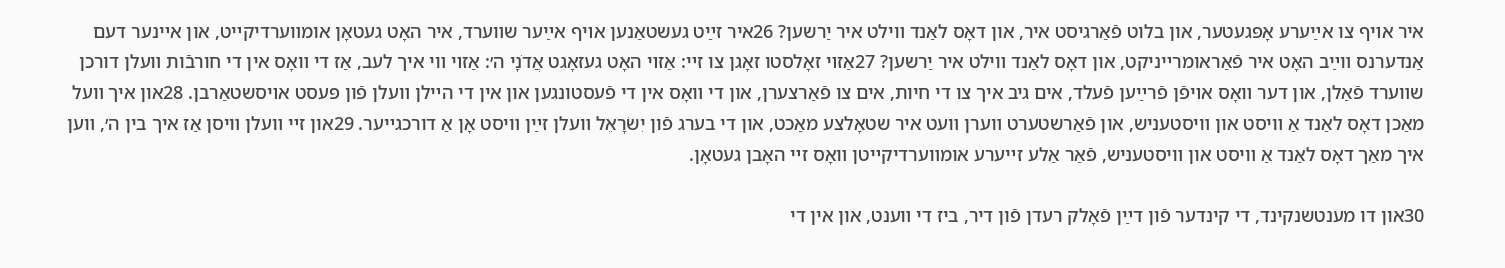איר אױף צו אײַערע אָפּגעטער, און בלוט פֿאַרגיסט איר, און דאָס לאַנד װילט איר יַרשען? 26איר זײַט געשטאַנען אױף אײַער שװערד, איר האָט געטאָן אומװערדיקײט, און אײנער דעם אַנדערנס װײַב האָט איר פֿאַראומרײניקט, און דאָס לאַנד װילט איר יַרשען? 27אַזױ זאָלסטו זאָגן צו זײ: אַזױ האָט געזאָגט אֲדֹנָי ה׳: אַזױ װי איך לעב, אַז די װאָס אין די חורבֿות װעלן דורכן שװערד פֿאַלן, און דער װאָס אױפֿן פֿרײַען פֿעלד, אים גיב איך צו די חיות, אים צו פֿאַרצערן, און די װאָס אין די פֿעסטונגען און אין די הײלן װעלן פֿון פּעסט אױסשטאַרבן. 28און איך װעל מאַכן דאָס לאַנד אַ װיסט און װיסטעניש, און פֿאַרשטערט װערן װעט איר שטאָלצע מאַכט, און די בערג פֿון יִשׂרָאֵל װעלן זײַן װיסט אָן אַ דורכגײער. 29און זײ װעלן װיסן אַז איך בין ה׳, װען איך מאַך דאָס לאַנד אַ װיסט און װיסטעניש, פֿאַר אַלע זײערע אומװערדיקײטן װאָס זײ האָבן געטאָן.

30און דו מענטשנקינד, די קינדער פֿון דײַן פֿאָלק רעדן פֿון דיר, ביז די װענט, און אין די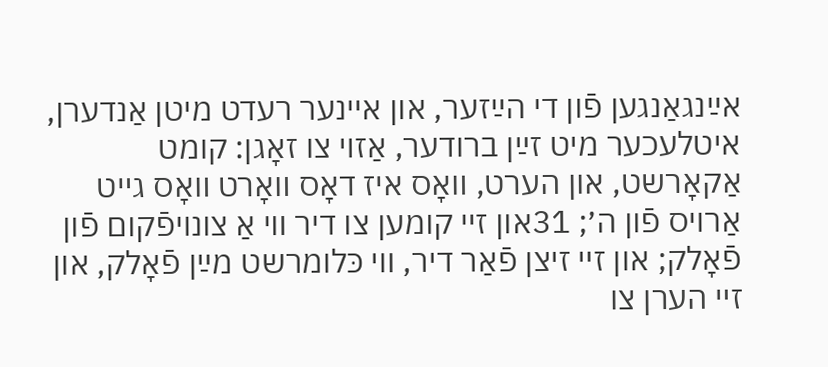אײַנגאַנגען פֿון די הײַזער, און אײנער רעדט מיטן אַנדערן, איטלעכער מיט זײַן ברודער, אַזױ צו זאָגן: קומט אַקאָרשט, און הערט, װאָס איז דאָס װאָרט װאָס גײט אַרױס פֿון ה׳; 31און זײ קומען צו דיר װי אַ צונױפֿקום פֿון פֿאָלק; און זײ זיצן פֿאַר דיר, װי כּלומרשט מײַן פֿאָלק, און זײ הערן צו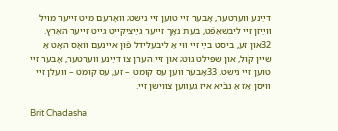דײַנע װערטער, אָבער זײ טוען זײ נישט; װאָרעם מיט זײער מױל װײַזן זײ ליבשאַפֿט, בעת נאָך זײער גײַציקײט גײט זײער האַרץ. 32און זע, ביסט בײַ זײ װי אַ ליבעלידל פֿון אײנעם װאָס האָט אַ שײן קֹול, און שפּילט גוט; און זײ הערן צו דײַנע װערטער, אָבער זײ טוען זײ נישט. 33אָבער װען עס קומט – זע, עס קומט – װעלן זײ װיסן אַז אַ נבֿיא איז געװען צװישן זײ.

Brit Chadasha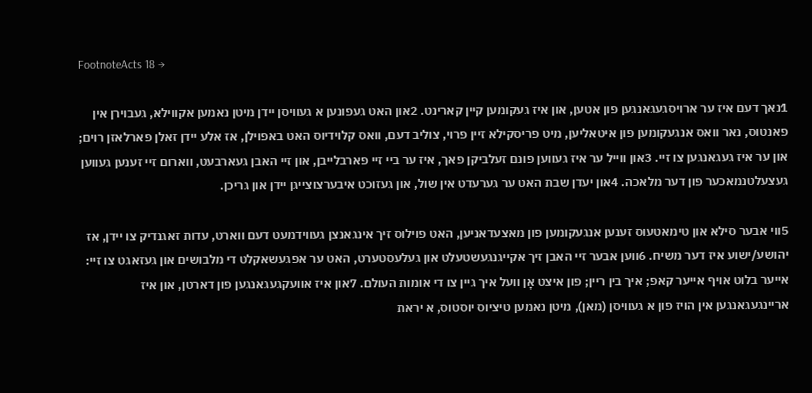FootnoteActs 18 →

1נאך דעם איז ער ארויסגעגאנגען פון אטען, און איז געקומען קיין קארינט. 2און האט געפונען א געוויסן יידן מיטן נאמען אקווילא, געבוירן אין פאנטוס, נאר וואס אנגעקומען פון איטאליען, מיט פריסקילא זיין פרוי, צוליב דעם, וואס קלוידיוס האט באפוילן, אז אלע יידן זאלן פארלאזן רוים; און ער איז געגאנגען צו זיי. 3און ווייל ער איז געווען פונם זעלביקן פאך, איז ער ביי זיי פארבלייבן, און זיי האבן געארבעט, ווארום זיי זענען געווען געצעלטנמאכער פון דער מלאכה. 4און יעדן שבת האט ער גערעדט אין שול, און געזוכט איבערצוצייגן יידן און גריכן.

5ווי אבער סילא און טימאטעוס זענען אנגעקומען פון מאצעדאניען, האט פוילוס זיך אינגאנצן געווידמעט דעם ווארט, עדות זאגנדיק צו יידן, אז יהושע/ישוע איז דער משיח. 6ווען אבער זיי האבן זיך אקייגנגעשטעלט און געלעסטערט, האט ער אפגעשאקלט די מלבושים און געזאגט צו זיי: אייער בלוט אויף אייער קאפ; איך בין ריין; פון איצט אָן וועל איך גיין צו די אומות העולם. 7און איז אוועקגעגאנגען פון דארטן, און איז אריינגעגאנגען אין הויז פון א געוויסן (מאן), מיטן נאמען טיציוס יוסטוס, א יראת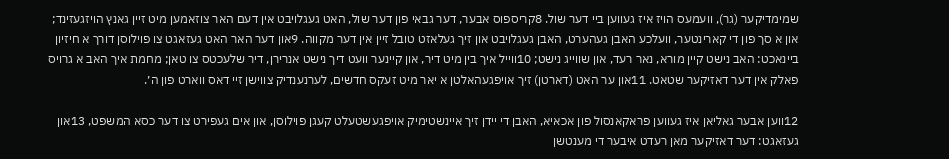שמימדיקער (גר), וועמעס הויז איז געווען ביי דער שול. 8קריספוס אבער, דער גבאי פון דער שול, האט געגלויבט אין דעם האר צוזאמען מיט זיין גאנץ הויזגעזינד; און א סך פון די קארינטער, וועלכע האבן געהערט, האבן געגלויבט און זיך געלאזט טובל זיין אין דער מקווה. 9און דער האר האט געזאגט צו פוילוסן דורך א חיזיון ביינאכט: האב נישט קיין מורא, נאר רעד, און שווייג נישט; 10ווייל איך בין מיט דיר, און קיינער וועט דיך נישט אנרירן, דיר שלעכטס צו טאן; מחמת איך האב א גרויס פאלק אין דער דאזיקער שטאט. 11און ער האט (דארטן) זיך אויפגעהאלטן א יאר מיט זעקס חדשים, לערנענדיק צווישן זיי דאס ווארט פון ה׳.

12ווען אבער גאליאן איז געווען פראקאנסול פון אכאיא, האבן די יידן זיך איינשטימיק אויפגעשטעלט קעגן פוילוסן, און אים געפירט צו דער כסא המשפט, 13און געזאגט: דער דאזיקער מאן רעדט איבער די מענטשן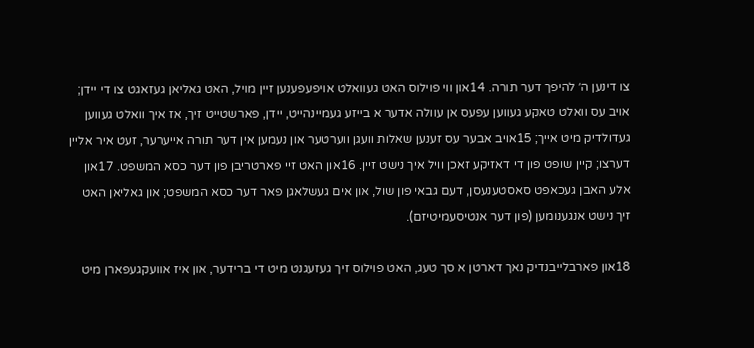צו דינען ה׳ להיפך דער תורה. 14און ווי פוילוס האט געוואלט אויפעפענען זיין מויל, האט גאליאן געזאגט צו די יידן; אויב עס וואלט טאקע געווען עפעס אן עוולה אדער א בייזע געמיינהייט, יידן, פארשטייט זיך, אז איך וואלט געווען געדולדיק מיט אייך; 15אויב אבער עס זענען שאלות וועגן ווערטער און נעמען אין דער תורה אייערער, זעט איר אליין דערצו; קיין שופט פון די דאזיקע זאכן וויל איך נישט זיין. 16און האט זיי פארטריבן פון דער כסא המשפט. 17און אלע האבן געכאפט סאסטענעסן, דעם גבאי פון שול, און אים געשלאגן פאר דער כסא המשפט; און גאליאן האט זיך נישט אנגענומען (פון דער אנטיסעמיטיזם).

18און פארבלייבנדיק נאך דארטן א סך טעג, האט פוילוס זיך געזעגנט מיט די ברידער, און איז אוועקגעפארן מיט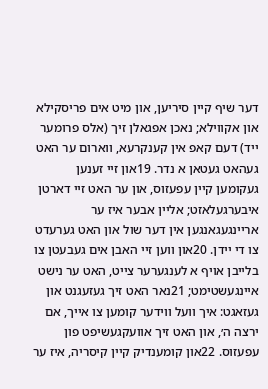דער שיף קיין סיריען, און מיט אים פריסקילא און אקווילא; נאכן אפגאלן זיך (אלס פרומער ייד) דעם קאפ אין קענקרעא, ווארום ער האט געהאט געטאן א נדר. 19און זיי זענען געקומען קיין עפעזוס, און ער האט זיי דארטן איבערגעלאזט; אליין אבער איז ער אריינגעגאנגען אין דער שול און האט גערעדט צו די יידן. 20און ווען זיי האבן אים געבעטן צו בלייבן אויף א לענגערער צייט, האט ער נישט איינגעשטימט; 21נאר האט זיך געזעגנט און געזאגט: איך וועל ווידער קומען צו אייך, אם ירצה ה׳, און האט זיך אוועקגעשיפט פון עפעזוס. 22און קומענדיק קיין קיסריה, איז ער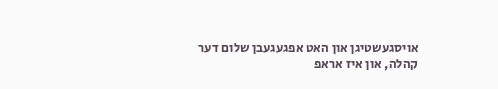אויסגעשטיגן און האט אפגעגעבן שלום דער קהלה, און איז אראפ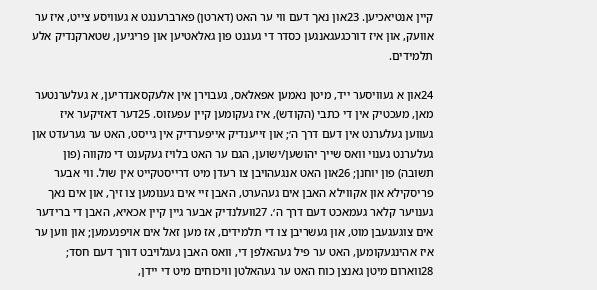קיין אנטיאכיען. 23און נאך דעם ווי ער האט (דארטן) פארברענגט א געוויסע צייט, איז ער אוועק, און איז דורכגעגאנגען כסדר די געגנט פון גאלאטיען און פריגיען, שטארקנדיק אלע תלמידים.

24און א געוויסער ייד, מיטן נאמען אפאלאס, געבוירן אין אלעקסאנדריען, א געלערנטער מאן, מעכטיק אין די כתבי (הקודש), איז געקומען קיין עפעזוס. 25דער דאזיקער איז געווען געלערנט אין דעם דרך ה׳; און זייענדיק אייפערדיק אין גייסט, האט ער גערעדט און געלערנט גענוי וואס שייך יהושען/ישוען, הגם ער האט בלויז געקענט די מקווה (פון תשובה) פון יוחנן; 26און האט אנגעהויבן צו רעדן מיט דרייסטקייט אין שול. ווי אבער פריסקילא און אקווילא האבן אים געהערט, האבן זיי אים גענומען צו זיך, און אים נאך גענויער קלאר געמאכט דעם דרך ה׳. 27וועלנדיק אבער גיין קיין אכאיא, האבן די ברידער אים צוגעגעבן מוט, און געשריבן צו די תלמידים, אז מען זאל אים אויפנעמען; און ווען ער איז אהינגעקומען, האט ער פיל געהאלפן די, וואס האבן געגלויבט דורך דעם חסד; 28ווארום מיטן גאנצן כוח האט ער געהאלטן וויכוחים מיט די יידן,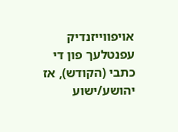אויפווייזנדיק עפנטלעך פון די כתבי (הקודש), אז יהושע/ישוע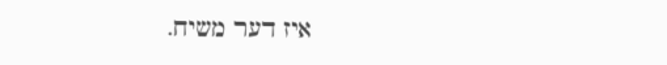איז דער משיח.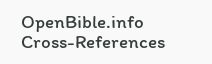OpenBible.info Cross-References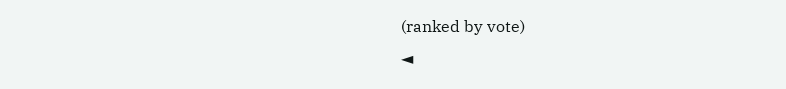(ranked by vote)
◄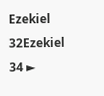Ezekiel 32Ezekiel 34 ►